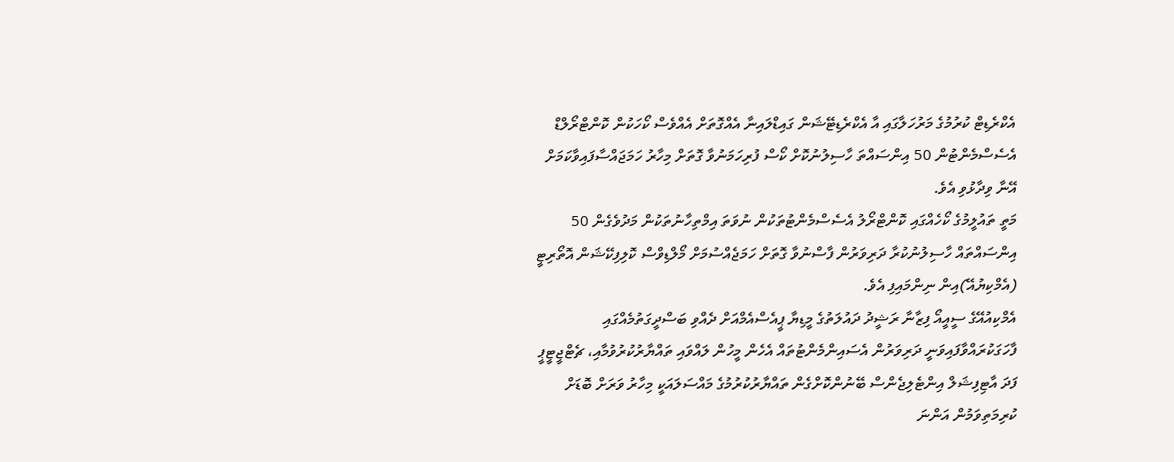އެކްރެޑިޓް ކުރުމުގެ މަރުހަލާގައި އާ އެކްރެޑިޓޭޝަން ގައިޑްލައިނާ އެއްގޮތަށް އެއްވެސް ކޯހަކުން ކޮންޓްރޯލްޑް އެސެސްމެންޓުން 50 އިންސައްތަ ހާސިލުނުކޮށް ކޯސް ފުރިހަމަނުވާ ގޮތަށް މިހާރު ހަމަޖައްސާފައިވާކަމަށް އޭނާ ވިދާޅުވި އެވެ.
މަތީ ތައުލީމުގެ ކޯހެއްގައި ކޮންޓްރޯލު އެސެސްމެންޓުތަކުން ނުވަތަ އިމްތިހާނުތަކުން މަދުވެގެން 50 އިންސައްތައް ހާސިލުނުކުރާ ދަރިވަރުން ފާސްނުވާ ގޮތަށް ހަމަޖެއްސުމަށް މޯލްޑިވްސް ކޮލިފިކޭޝަން އޮތޯރިޓީ (އެމްކިޔުއޭ)އިން ނިންމައިފި އެވެ.
އެމްކިއުއޭގެ ސީއީއޯ ފިޒާނާ ރަޝީދު ދައުލަތުގެ މީޑިޔާ ޕީއެސްއެމްއަށް ދެއްވި ބަސްދީގަތުމެއްގައި ފާހަގަކުރައްވާފައިވަނީ ދަރިވަރުން އެސައިންމެންޓުތައް އެހެން މީހުން ލައްވައި ތައްޔާރުކުރުވުމާއި، ޗެޓްޖީޓީޕީ ފަދަ އާޓިފިޝަލް އިންޓެލިޖެންސް ބޭނުންކޮށްގެން ތައްޔާރުކުރުމުގެ މައްސަލައަކީ މިހާރު ވަރަށް ބޮޑަށް ކުރިމަތިވަމުން އަންނަ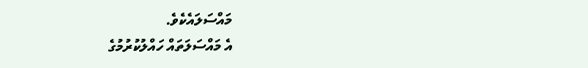މައްސަލައެކެވެ.
އެ މައްސަލަތައް ހައްލުކުރުމުގެ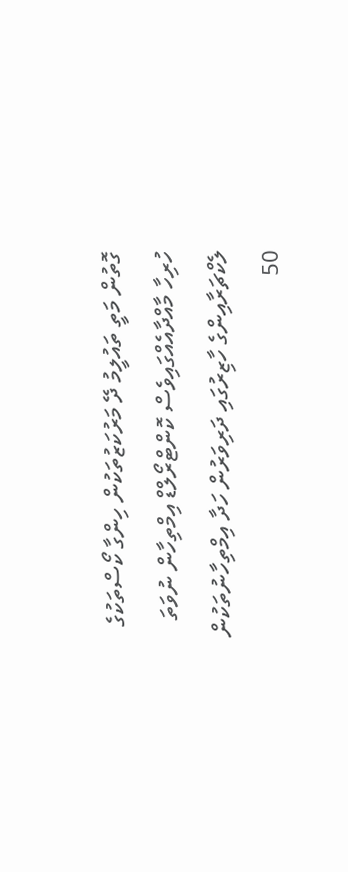ގޮތުން މަތީ ތައުލީމު ދޭ މަރުކަޒުތަކުން ހިންގާ ކޯސްތަކުގެ ހުރިހާ މާއްދާއެއްގައިވެސް ކޮންޓްރޯލްޑް އިމްތިހާން ނުވަތަ ލެކްޗަރާއިންގެ ހާޒިރުގައި ދަރިވަރުން ހަދާ އިމްތިހާނުތަކުން 50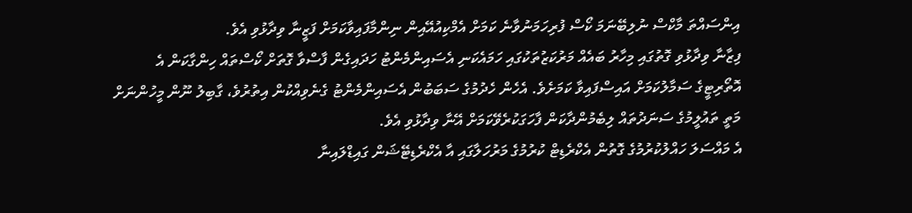އިންސައްތަ މާކްސް ނުލިބޭނަމަ ކޯސް ފުރިހަމަނުވާނެ ކަމަށް އެމްކިއުއޭއިން ނިންމާފައިވާކަމަށް ފަޒީނާ ވިދާޅުވި އެވެ.
ފިޒާނާ ވިދާޅުވި ގޮތުގައި މިހާރު ބައެއް މަރުކަޒުތަކުގައި ހަމައެކަނި އެސައިންމެންޓު ހަދައިގެން ފާސްވާ ގޮތަށް ކޯސްތައް ހިންގާކަން އެ އޮތޯރިޓީގެ ސަމާލުކަމަށް އައިސްފައިވާ ކަމަށެވެ. އެހެން ހެދުމުގެ ސަބަބުން އެސައިންމެންޓު ގެނެވިއްކުން އިތުރުވެ، ގާބިލު ނޫން މީހުންނަށް މަތީ ތައުލީމުގެ ސަނަދުތައް ލިބެމުންދާކަން ފާހަގަކުރެވޭކަމަށް އޭނާ ވިދާޅުވި އެވެ.
އެ މައްސަލަ ހައްލުކުރުމުގެ ގޮތުން އެކްރެޑިޓް ކުރުމުގެ މަރުހަލާގައި އާ އެކްރެޑިޓޭޝަން ގައިޑްލައިނާ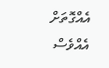އެއްގޮތަށް އެއްވެސް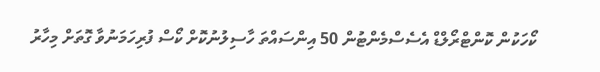ކޯހަކުން ކޮންޓްރޯލްޑް އެސެސްމެންޓުން 50 އިންސައްތަ ހާސިލުނުކޮށް ކޯސް ފުރިހަމަނުވާ ގޮތަށް މިހާރު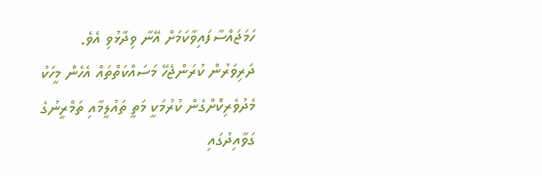ހަމަޖައްސާފައިވާކަމަށް އޭނާ ވިދާޅުވި އެވެ.
ދަރިވަރުން ކުރަންޖެހޭ މަސައްކަތްތައް އެހެން މީހަކު މެދުވެރިކޮށްގެން ކުރުމަކީ މަތީ ތައުލީމާއި ތަމްރީނުގެ ގަވާއިދުގައި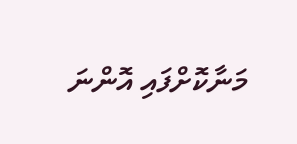މަނާކޮށްފައި އޮންނަ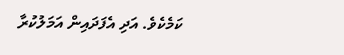ކަމެކެވެ. އަދި އެފަދައިން އަމަލުކުރާ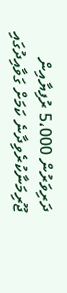ދަރިވަރުން 5،000 ރުފިޔާއިން ޖޫރިމަނާކުރެވިދާނެ ކަމަށް ގަވާއިދުގައި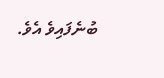ބުނެފައިވެ އެވެ.